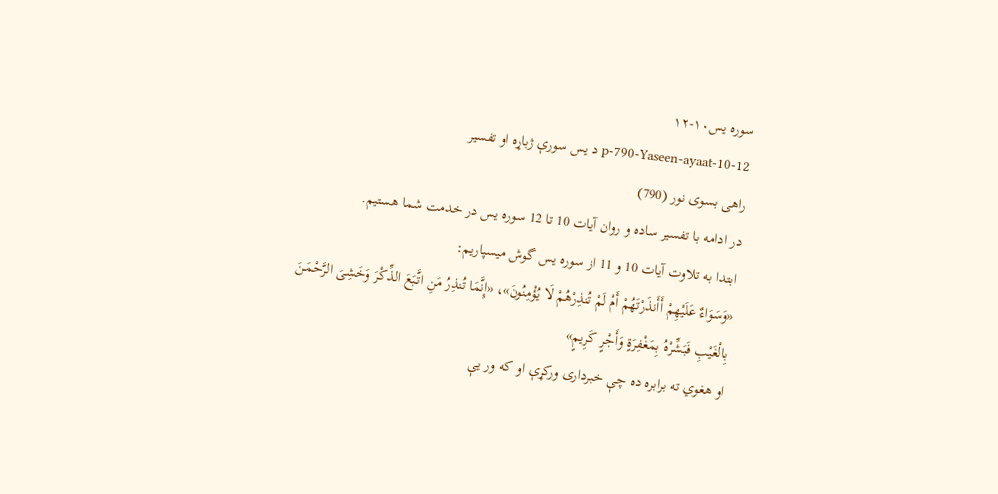سوره یس۱۰-۱۲
p-790-Yaseen-ayaat-10-12 د یس سورې ژباړه او تفسیر
راهی بسوی نور (790)
در ادامه با تفسیر ساده و روان آیات 10 تا 12 سوره یس در خدمت شما هستیم.
ابتدا به تلاوت آیات 10 و 11 از سوره یس گوش میسپاریم:
«وَسَوَاءٌ عَلَیْهِمْ أَأَنذَرْتَهُمْ أَمْ لَمْ تُنذِرْهُمْ لَا یُؤْمِنُونَ»، «إِنَّمَا تُنذِرُ مَنِ اتَّبَعَ الذِّکْرَ وَخَشِیَ الرَّحْمَـنَ بِالْغَیْبِ فَبَشِّرْهُ بِمَغْفِرَةٍ وَأَجْرٍ کَرِیمٍ»
او هغوي ته برابره ده چې خبرداری ورکړې او که ور یې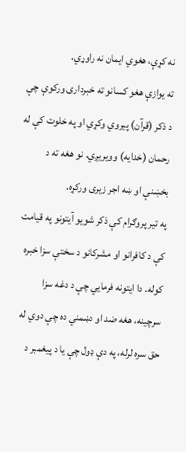نه کړې، هغوي ایمان نه راوړي.
ته یوازې هغو کسانو ته خبرداری ورکوې چې د ذکر (قرآن) پیروي وکړي او په خلوت کې له رحمان (خدایه) وویریږي. نو هغه ته د بخښنې او ښه اجر زیری ورکړه.
په تیر پروګرام کې ذکر شویو آیتونو په قیامت کې د کافرانو او مشرکانو د سختې سزا خبره کوله. دا ایتونه فرمایي چې د دغه سزا سرچینه، هغه ضد او دښمني ده چې دوي له حق سره لرله، په دې ډول چې یا د پیغمبر د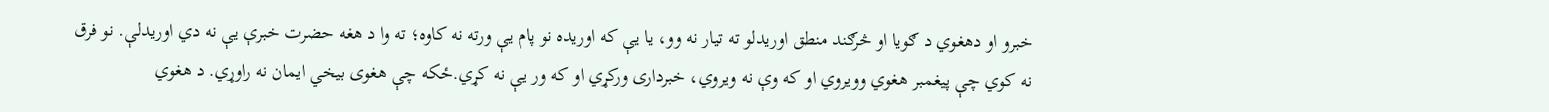خبرو او دهغوي د ګویا او څرګند منطق اوریدلو ته تیار نه وو، یا یې که اوریده نو پام یې ورته نه کاوه؛ ته وا د هغه حضرت خبرې یې نه دي اوریدلې. نو فرق نه کوي چې پیغمبر هغوي وویروي او که وې نه ویروي، خبرداری ورکړي او که ور یې نه کړي.ځکه چې هغوی بیخي ایمان نه راوړي. د هغوي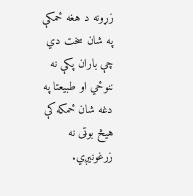زړونه د هغه ځمکې په شان سخت دي چې باران پکې نه ننوځي او طبیعتا په دغه شان ځمکه کې هیڅ بوټی نه زرغونیږي.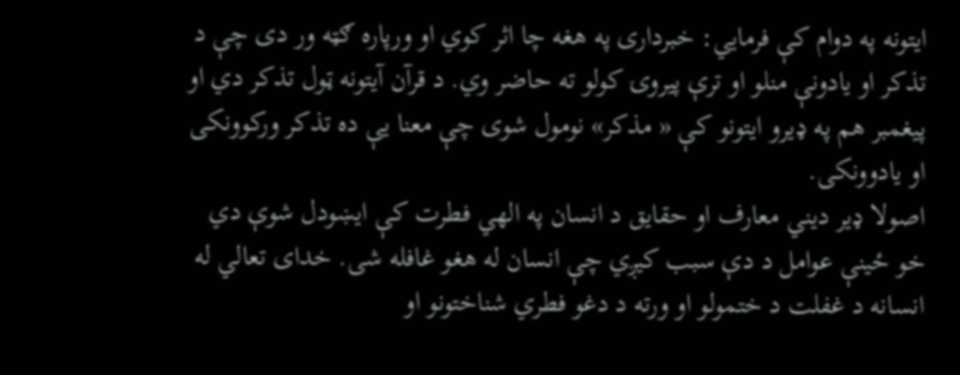ایتونه په دوام کې فرمایي: خبرداری په هغه چا اثر کوي او ورپاره ګټه ور دی چې د تذکر او یادونې منلو او ترې پیروۍ کولو ته حاضر وي. د قرآن آیتونه ټول تذکر دي او پیغمبر هم په ډیرو ایتونو کې « مذکر» نومول شوی چې معنا یې ده تذکر ورکوونکی او یادوونکی.
اصولا ډیر دیني معارف او حقایق د انسان په الهي فطرت کې ایښودل شوې دي خو ځینې عوامل د دې سبب کیږي چې انسان له هغو غافله شی. خدای تعالي له انسانه د غفلت د ختمولو او ورته د دغو فطري شناختونو او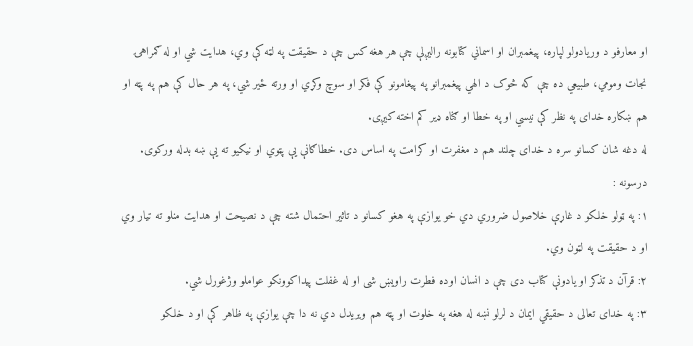او معارفو د وریادولو لپاره، پیغمبران او اسماني کتابونه رالیږلې چې هر هغه کس چې د حقیقت په لټه کې وي، هدایت شي او له ګمراهۍ نجات ومومي، طبیعي ده چې که څوک د الهي پيغمبرانو په پیغامونو کې فکر او سوچ وکړي او ورته ځیر شي، په هر حال کې هم په پټه او هم ښکاره خدای په نظر کې نیسي او په خطا او ګناه ډیر کم اخته کیږی.
له دغه شان کسانو سره د خدای چلند هم د مغفرت او کرامت په اساس دی. خطاګانې یې پټوي او نیکیو ته یې ښه بدله ورکوی.
درسونه :
۱: په ټولو خلکو د غاړې خلاصول ضروري دي خو یوازې په هغو کسانو د تاثیر احتمال شته چې د نصیحت او هدایت منلو ته تیار وي او د حقیقت په لټون وي.
۲: قرآن د تذکر او یادونې کتاب دی چې د انسان اوده فطرت راویښ شی او له غفلت پیداکوونکو عواملو وژغورل شي.
۳: په خدای تعالی د حقیقي ایمان د لرلو نښه له هغه په خلوت او پټه هم ویریدل دي نه دا چې یوازې په ظاهر کې او د خلکو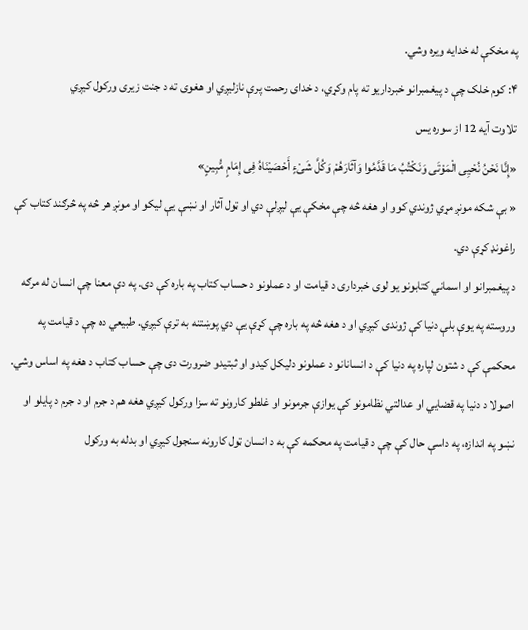په مخکې له خدایه ویره وشي.
۴: کوم خلک چې د پیغمبرانو خبرداریو ته پام وکړي، د خدای رحمت پرې نازلیږي او هغوی ته د جنت زیری ورکول کیږي
تلاوت آیه 12 از سوره یس
«إِنَّا نَحْنُ نُحْیِی الْمَوْتَى وَنَکْتُبُ مَا قَدَّمُوا وَآثَارَهُمْ وَکُلَّ شَیْءٍ أَحْصَیْنَاهُ فِی إِمَامٍ مُّبِینٍ»
« بې شکه مونږ مړي ژوندي کوو او هغه څه چې مخکې یې لیږلې دي او ټول آثار او نښې یې لیکو او مونږ هر څه په څرګند کتاب کې راغونډ کړې دي.
د پیغمبرانو او اسماني کتابونو یو لوی خبرداری د قیامت او د عملونو د حساب کتاب په باره کې دی. په دې معنا چې انسان له مرګه وروسته په یوې بلې دنیا کې ژوندی کیږي او د هغه څه په باره چې کړې یې دي پوښتنه به ترې کیږي. طبیعي ده چې د قیامت په محکمې کې د شتون لپاره په دنیا کې د انسانانو د عملونو دلیکل کیدو او ثبتیدو ضرورت دی چې حساب کتاب د هغه په اساس وشي.
اصولا د دنیا په قضایي او عدالتي نظامونو کې یوازې جرمونو او غلطو کارونو ته سزا ورکول کیږي هغه هم د جرم او د جرم د پایلو او نښو په اندازه، په داسې حال کې چې د قیامت په محکمه کې به د انسان ټول کارونه سنجول کیږي او بدله به ورکول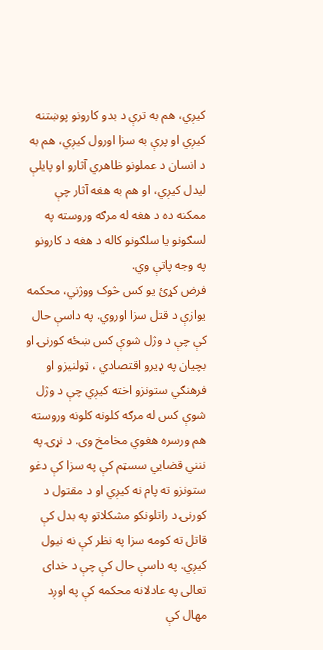کیږي، هم به ترې د بدو کارونو پوښتنه کیږي او پرې به سزا اورول کیږي، هم به د انسان د عملونو ظاهري آثارو او پایلې لیدل کیږي، او هم به هغه آثار چې ممکنه ده د هغه له مرګه وروسته په لسګونو یا سلګونو کاله د هغه د کارونو په وجه پاتې وي.
فرض کړئ یو کس څوک ووژني، محکمه یوازې د قتل سزا اوروي. په داسې حال کې چې د وژل شوې کس ښځه کورنۍ او بچیان په ډیرو اقتصادي ، ټولنیزو او فرهنګي ستونزو اخته کیږي چې د وژل شوې کس له مرګه کلونه کلونه وروسته هم ورسره هغوي مخامخ وی. د نړۍ په ننني قضایي سسټم کې په سزا کې دغو ستونزو ته پام نه کیږي او د مقتول د کورنۍ د راتلونکو مشکلاتو په بدل کې قاتل ته کومه سزا په نظر کې نه نیول کیږي. په داسې حال کې چې د خدای تعالی په عادلانه محکمه کې په اوږد مهال کې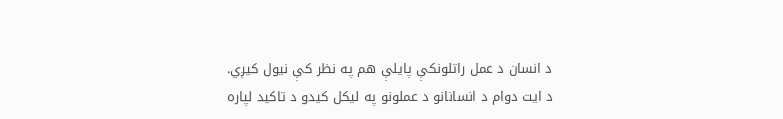د انسان د عمل راتلونکې پایلې هم په نظر کې نیول کیږي.
د ایت دوام د انسانانو د عملونو په لیکل کیدو د تاکید لپاره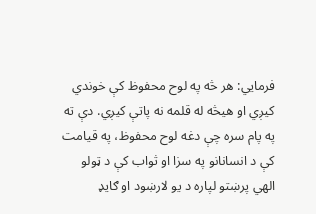فرمایي: هر څه په لوح محفوظ کې خوندي کیږي او هیڅه له قلمه نه پاتې کیږي. دې ته په پام سره چې دغه لوح محفوظ، په قیامت کې د انسانانو په سزا او ثواب کې د ټولو الهي پرښتو لپاره د یو لارښود او ګایډ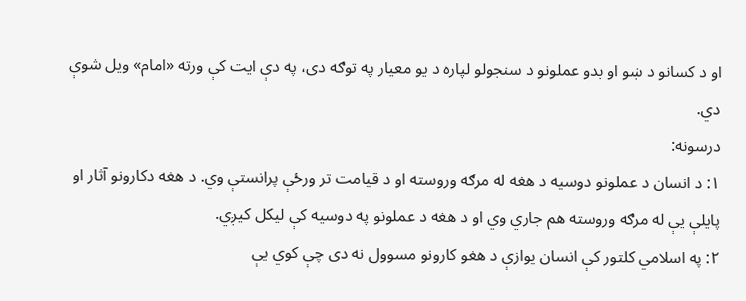او د کسانو د ښو او بدو عملونو د سنجولو لپاره د یو معیار په توګه دی، په دې ایت کې ورته «امام» ویل شوې دي.
درسونه:
۱: د انسان د عملونو دوسیه د هغه له مرګه وروسته او د قیامت تر ورځې پرانستې وي. د هغه دکارونو آثار او پایلې یې له مرګه وروسته هم جاري وي او د هغه د عملونو په دوسیه کې لیکل کیږي.
۲: په اسلامي کلتور کې انسان یوازې د هغو کارونو مسوول نه دی چې کوي یې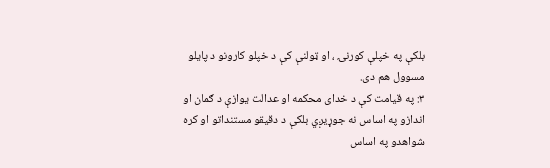بلکې په خپلې کورنۍ ، او ټولنې کې د خپلو کارونو د پایلو مسوول هم دی.
۳: په قیامت کې د خدای محکمه او عدالت یوازې د ګمان او اندازو په اساس نه جوړیږي بلکې د دقیقو مستنداتو او کره شواهدو په اساس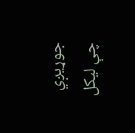جوړیږي چې لیکل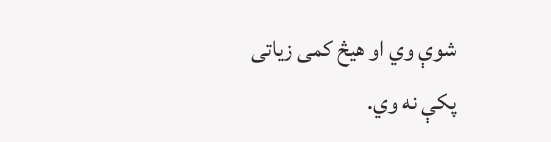شوې وي او هیڅ کمی زیاتی پکې نه وي.